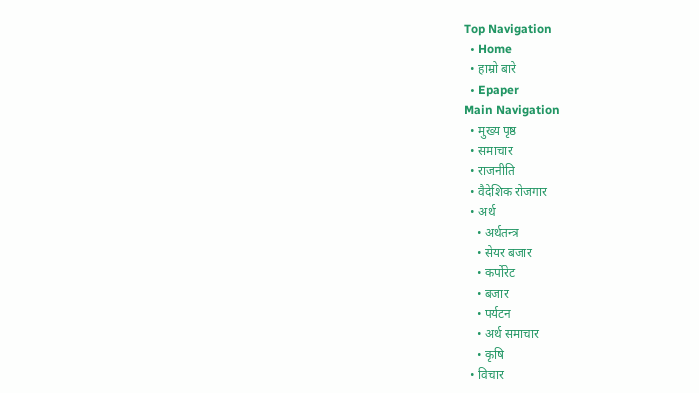Top Navigation
  • Home
  • हाम्रो बारे
  • Epaper
Main Navigation
  • मुख्य पृष्ठ
  • समाचार
  • राजनीति
  • वैदेशिक रोजगार
  • अर्थ
    • अर्थतन्त्र
    • सेयर बजार
    • कर्पोरेट
    • बजार
    • पर्यटन
    • अर्थ समाचार
    • कृषि
  • विचार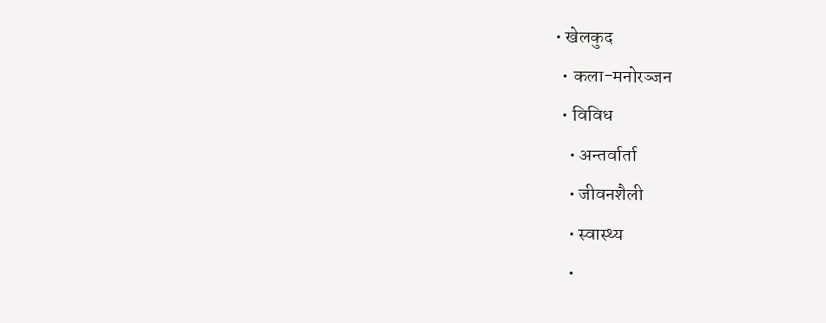• खेलकुद
  • कला-मनोरञ्‍जन
  • विविध
    • अन्तर्वार्ता
    • जीवनशैली
    • स्वास्थ्य
    •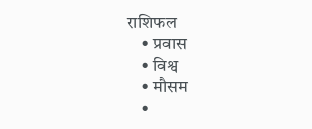राशिफल
    • प्रवास
    • विश्व
    • मौसम
    •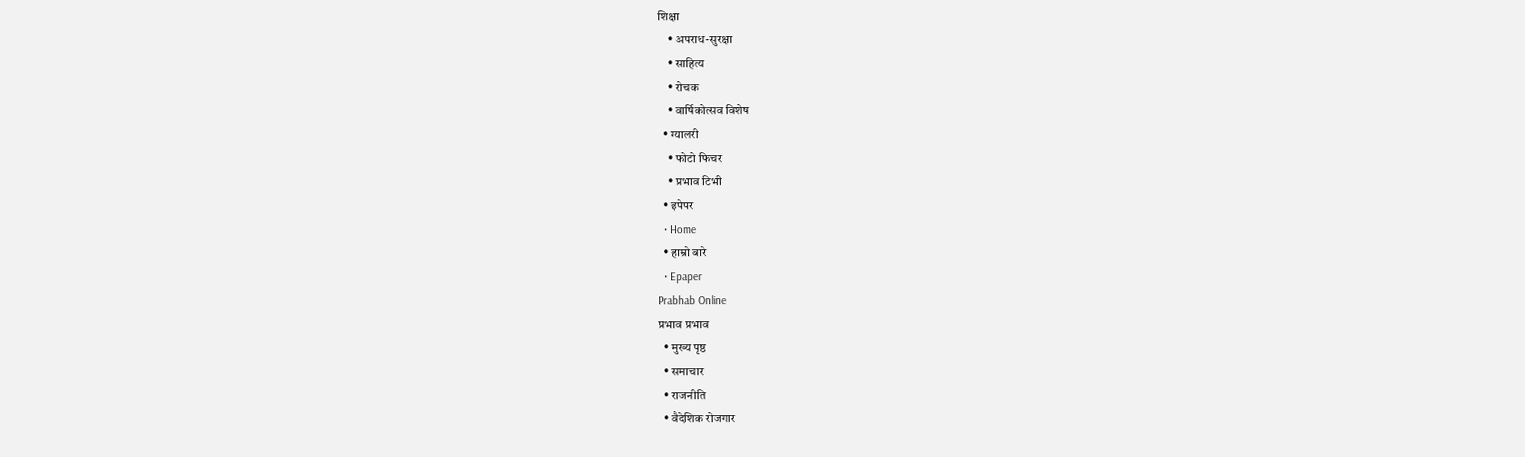शिक्षा
    • अपराध-सुरक्षा
    • साहित्य
    • रोचक
    • वार्षिकोत्सव विशेष
  • ग्यालरी
    • फोटो फिचर
    • प्रभाव टिभी
  • इपेपर
  • Home
  • हाम्रो बारे
  • Epaper
Prabhab Online
प्रभाव प्रभाव
  • मुख्य पृष्ठ
  • समाचार
  • राजनीति
  • वैदेशिक रोजगार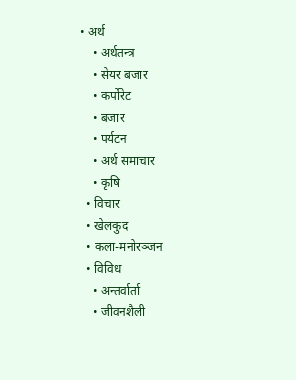• अर्थ
    • अर्थतन्त्र
    • सेयर बजार
    • कर्पोरेट
    • बजार
    • पर्यटन
    • अर्थ समाचार
    • कृषि
  • विचार
  • खेलकुद
  • कला-मनोरञ्‍जन
  • विविध
    • अन्तर्वार्ता
    • जीवनशैली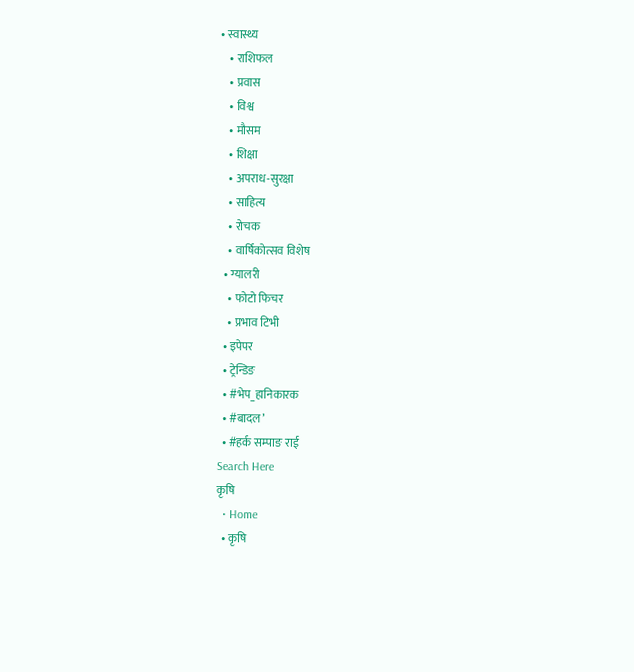• स्वास्थ्य
    • राशिफल
    • प्रवास
    • विश्व
    • मौसम
    • शिक्षा
    • अपराध-सुरक्षा
    • साहित्य
    • रोचक
    • वार्षिकोत्सव विशेष
  • ग्यालरी
    • फोटो फिचर
    • प्रभाव टिभी
  • इपेपर
  • ट्रेन्डिङ
  • #भेप_हानिकारक
  • #बादल’
  • #हर्क सम्पाङ राई
Search Here
कृषि
  • Home
  • कृषि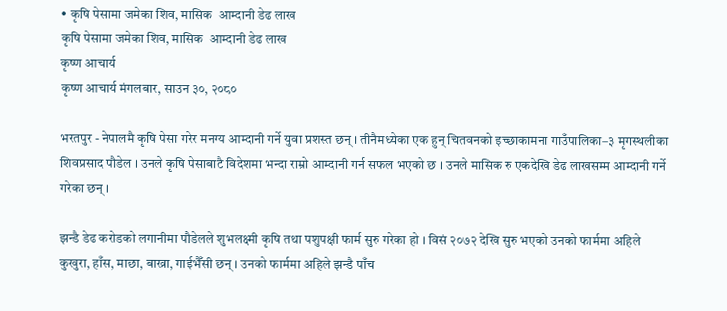• कृषि पेसामा जमेका शिव, मासिक  आम्दानी डेढ लाख
कृषि पेसामा जमेका शिव, मासिक  आम्दानी डेढ लाख
कृष्ण आचार्य
कृष्ण आचार्य मंगलबार, साउन ३०, २०८०

भरतपुर - नेपालमै कृषि पेसा गरेर मनग्य आम्दानी गर्ने युवा प्रशस्त छन् । तीनैमध्येका एक हुन् चितवनको इच्छाकामना गाउँपालिका–३ मृगस्थलीका शिवप्रसाद पौडेल । उनले कृषि पेसाबाटै विदेशमा भन्दा राम्रो आम्दानी गर्न सफल भएको छ । उनले मासिक रु एकदेखि डेढ लाखसम्म आम्दानी गर्ने गरेका छन‍‍् ।

झन्डै डेढ करोडको लगानीमा पौडेलले शुभलक्ष्मी कृषि तथा पशुपक्षी फार्म सुरु गरेका हो । विसं २०७२ देखि सुरु भएको उनको फार्ममा अहिले कुखुरा, हाँस, माछा, बाख्रा, गाईभैँसी छन् । उनको फार्ममा अहिले झन्डै पाँच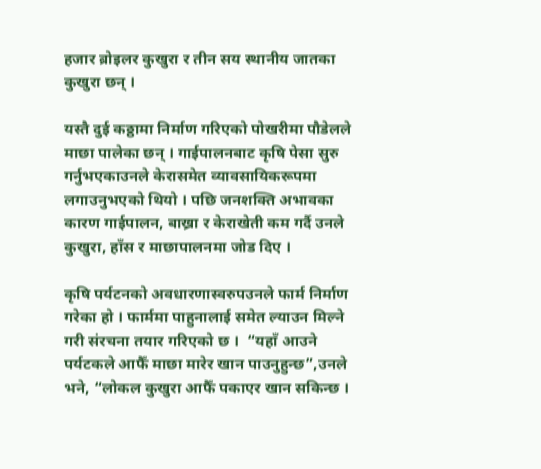हजार ब्रोइलर कुखुरा र तीन सय स्थानीय जातका कुखुरा छन् ।

यस्तै दुई कठ्ठामा निर्माण गरिएको पोखरीमा पौडेलले माछा पालेका छन् । गाईपालनबाट कृषि पेसा सुरु गर्नुभएकाउनले केरासमेत व्यावसायिकरूपमा लगाउनुभएको थियो । पछि जनशक्ति अभावका कारण गाईपालन, बाख्रा र केराखेती कम गर्दै उनले कुखुरा, हाँस र माछापालनमा जोड दिए ।

कृषि पर्यटनको अवधारणास्वरुपउनले फार्म निर्माण गरेका हो । फार्ममा पाहुनालाई समेत ल्याउन मिल्ने गरी संरचना तयार गरिएको छ ।  “यहाँ आउने पर्यटकले आफैँ माछा मारेर खान पाउनुहुन्छ”,उनले भने, “लोकल कुखुरा आफैँ पकाएर खान सकिन्छ ।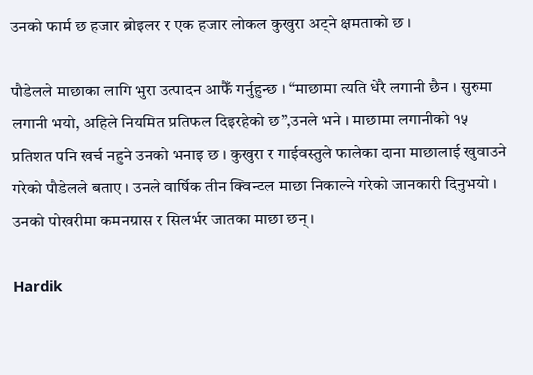उनको फार्म छ हजार ब्रोइलर र एक हजार लोकल कुखुरा अट्ने क्षमताको छ ।

पौडेलले माछाका लागि भुरा उत्पादन आफैँ गर्नुहुन्छ । “माछामा त्यति धेरै लगानी छैन । सुरुमा लगानी भयो, अहिले नियमित प्रतिफल दिइरहेको छ”,उनले भने । माछामा लगानीको १५ प्रतिशत पनि खर्च नहुने उनको भनाइ छ । कुखुरा र गाईवस्तुले फालेका दाना माछालाई खुवाउने गरेको पौडेलले बताए । उनले वार्षिक तीन क्विन्टल माछा निकाल्ने गरेको जानकारी दिनुभयो । उनको पोखरीमा कमनग्रास र सिलर्भर जातका माछा छन् ।

Hardik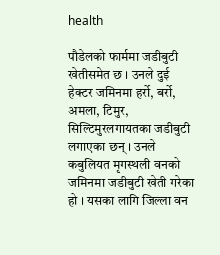health

पौडेलको फार्ममा जडीबुटी खेतीसमेत छ । उनले दुई हेक्टर जमिनमा हर्रो, बर्रो, अमला, टिमुर, सिल्टिमुरलगायतका जडीबुटी  लगाएका छन् । उनले कबुलियत मृगस्थली वनको जमिनमा जडीबुटी खेती गरेका हो । यसका लागि जिल्ला वन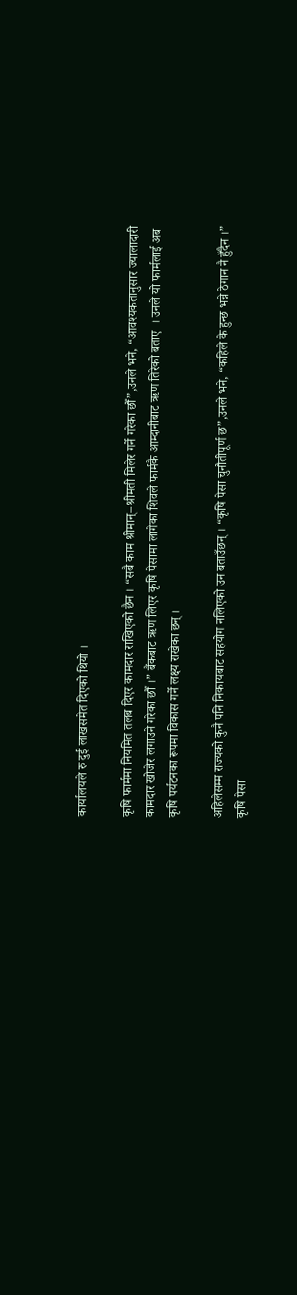कार्यालयले रु दुई लाखसमेत दिएको थियो ।

कृषि फार्ममा नियमित तलब दिएर कामदार राखिएको छैन । “सबै काम श्रीमान्–श्रीमती मिलेर गर्ने गरेका छौँ”,उनले भने, “आवश्यकतानुसार ज्यालादारी कामदार खोजेर लगाउने गरेका छौँ ।” बैंकबाट ऋण लिएर कृषि पेसामा लागेका शिवले फार्मकै आम्दानीबाट ऋण तिरेको बताए  । उनले यो फार्मलाई अब कृषि पर्यटनका रूपमा विकास गर्ने लक्ष्य राखेका छन् ।

अहिलेसम्म राज्यको कुनै पनि निकायबाट सहयोग नलिएको उन बताउँछन् । “कृषि पेसा चुनौतीपूर्ण छ”,उनले भने, “कहिले के हुन्छ भन्ने ठेगान नै हुँदैन ।” कृषि पेसा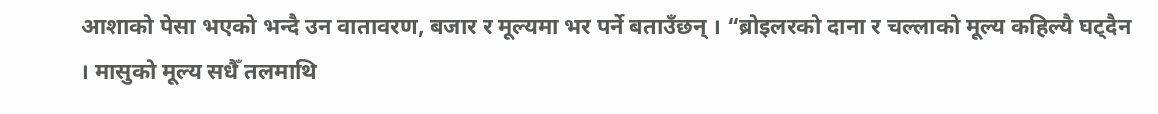आशाको पेसा भएको भन्दै उन वातावरण, बजार र मूल्यमा भर पर्ने बताउँछन् । “ब्रोइलरको दाना र चल्लाको मूल्य कहिल्यै घट्दैन । मासुको मूल्य सधैँ तलमाथि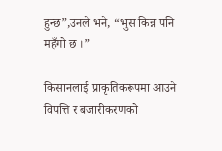हुन्छ”,उनले भने, “भुस किन्न पनि महँगो छ ।”

किसानलाई प्राकृतिकरूपमा आउने विपत्ति र बजारीकरणको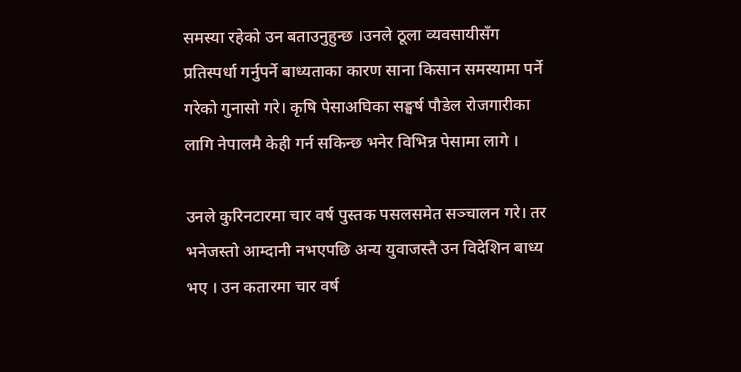समस्या रहेको उन बताउनुहुन्छ ।उनले ठूला व्यवसायीसँग प्रतिस्पर्धा गर्नुपर्ने बाध्यताका कारण साना किसान समस्यामा पर्ने गरेको गुनासो गरे। कृषि पेसाअघिका सङ्घर्ष पौडेल रोजगारीका लागि नेपालमै केही गर्न सकिन्छ भनेर विभिन्न पेसामा लागे ।

उनले कुरिनटारमा चार वर्ष पुस्तक पसलसमेत सञ्चालन गरे। तर भनेजस्तो आम्दानी नभएपछि अन्य युवाजस्तै उन विदेशिन बाध्य भए । उन कतारमा चार वर्ष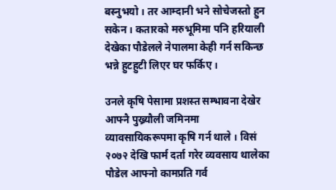बस्नुभयो । तर आम्दानी भने सोचेजस्तो हुन सकेन । कतारको मरुभूमिमा पनि हरियाली देखेका पौडेलले नेपालमा केही गर्न सकिन्छ भन्ने हुटहुटी लिएर घर फर्किए ।

उनले कृषि पेसामा प्रशस्त सम्भावना देखेर आफ्नै पुख्र्यौली जमिनमा व्यावसायिकरूपमा कृषि गर्न थाले । विसं २०७२ देखि फार्म दर्ता गरेर व्यवसाय थालेका पौडेल आफ्नो कामप्रति गर्व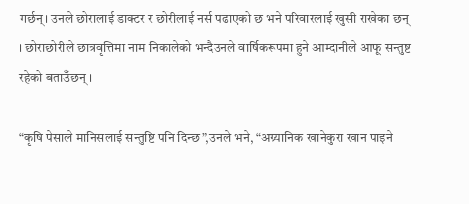गर्छन्। उनले छोरालाई डाक्टर र छोरीलाई नर्स पढाएको छ भने परिवारलाई खुसी राखेका छन् । छोराछोरीले छात्रवृत्तिमा नाम निकालेको भन्दैउनले वार्षिकरूपमा हुने आम्दानीले आफू सन्तुष्ट रहेको बताउँछन् ।

“कृषि पेसाले मानिसलाई सन्तुष्टि पनि दिन्छ”,उनले भने, “अग्र्यानिक खानेकुरा खान पाइने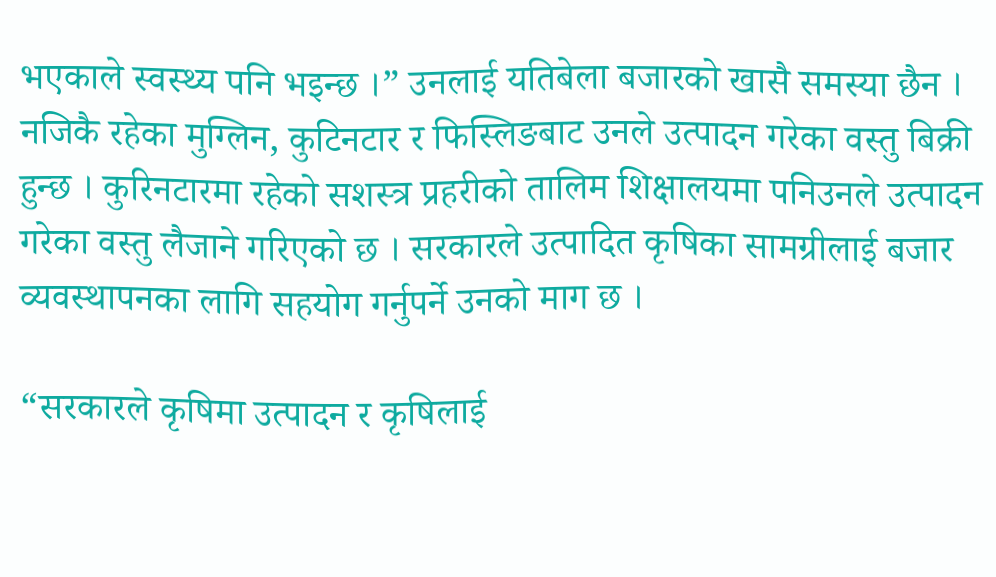भएकाले स्वस्थ्य पनि भइन्छ ।” उनलाई यतिबेला बजारको खासै समस्या छैन । नजिकै रहेका मुग्लिन, कुटिनटार र फिस्लिङबाट उनले उत्पादन गरेका वस्तु बिक्री हुन्छ । कुरिनटारमा रहेको सशस्त्र प्रहरीको तालिम शिक्षालयमा पनिउनले उत्पादन गरेका वस्तु लैजाने गरिएको छ । सरकारले उत्पादित कृषिका सामग्रीलाई बजार व्यवस्थापनका लागि सहयोग गर्नुपर्ने उनको माग छ ।

“सरकारले कृषिमा उत्पादन र कृषिलाई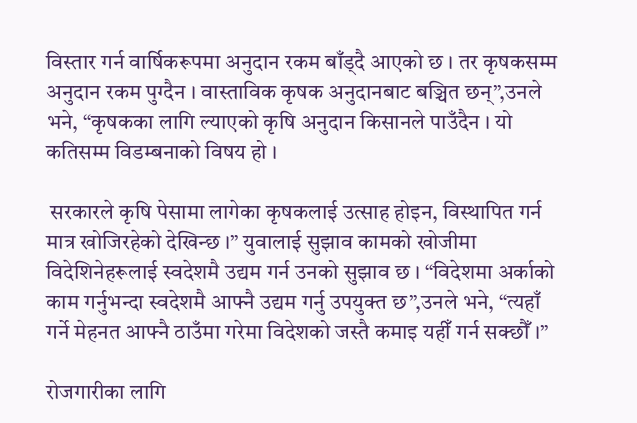विस्तार गर्न वार्षिकरूपमा अनुदान रकम बाँड्दै आएको छ । तर कृषकसम्म अनुदान रकम पुग्दैन । वास्ताविक कृषक अनुदानबाट बञ्चित छन्”,उनले भने, “कृषकका लागि ल्याएको कृषि अनुदान किसानले पाउँदैन । यो कतिसम्म विडम्बनाको विषय हो ।

 सरकारले कृषि पेसामा लागेका कृषकलाई उत्साह होइन, विस्थापित गर्न मात्र खोजिरहेको देखिन्छ ।” युवालाई सुझाव कामको खोजीमा विदेशिनेहरूलाई स्वदेशमै उद्यम गर्न उनको सुझाव छ । “विदेशमा अर्काको काम गर्नुभन्दा स्वदेशमै आफ्नै उद्यम गर्नु उपयुक्त छ”,उनले भने, “त्यहाँ गर्ने मेहनत आफ्नै ठाउँमा गरेमा विदेशको जस्तै कमाइ यहीँ गर्न सक्छौँ ।”

रोजगारीका लागि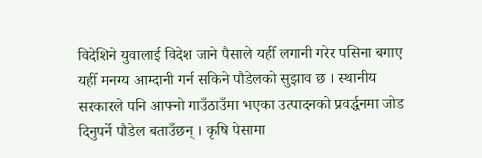विदेशिने युवालाई विदेश जाने पैसाले यहीँ लगानी गरेर पसिना बगाए यहीँ मनग्य आम्दानी गर्न सकिने पौडेलको सुझाव छ । स्थानीय सरकारले पनि आफ्नो गाउँठाउँमा भएका उत्पादनको प्रवर्द्धनमा जोड दिनुपर्ने पौडेल बताउँछन् । कृषि पेसामा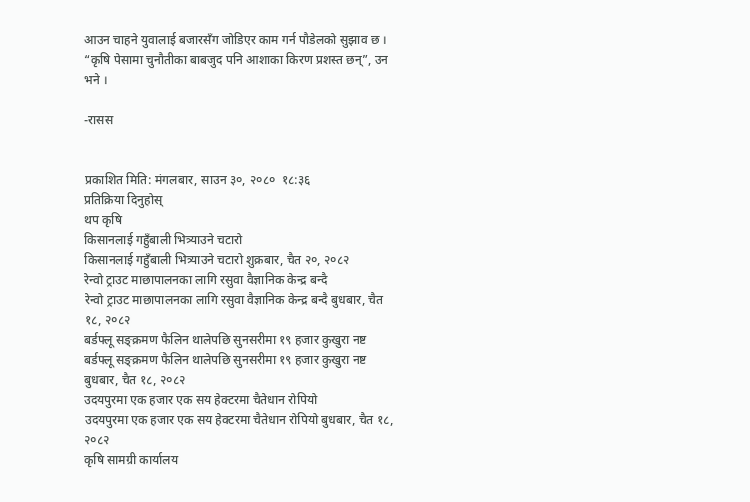आउन चाहने युवालाई बजारसँग जोडिएर काम गर्न पौडेलको सुझाव छ । “कृषि पेसामा चुनौतीका बाबजुद पनि आशाका किरण प्रशस्त छन्”, उन भने ।

-रासस


प्रकाशित मिति: मंगलबार, साउन ३०, २०८०  १८:३६
प्रतिक्रिया दिनुहोस्
थप कृषि
किसानलाई गहुँबाली भित्र्याउने चटारो
किसानलाई गहुँबाली भित्र्याउने चटारो शुक्रबार, चैत २०, २०८२
रेन्वो ट्राउट माछापालनका लागि रसुवा वैज्ञानिक केन्द्र बन्दै
रेन्वो ट्राउट माछापालनका लागि रसुवा वैज्ञानिक केन्द्र बन्दै बुधबार, चैत १८, २०८२
बर्डफ्लू सङ्क्रमण फैलिन थालेपछि सुनसरीमा १९ हजार कुखुरा नष्ट
बर्डफ्लू सङ्क्रमण फैलिन थालेपछि सुनसरीमा १९ हजार कुखुरा नष्ट बुधबार, चैत १८, २०८२
उदयपुरमा एक हजार एक सय हेक्टरमा चैतेधान रोपियो
उदयपुरमा एक हजार एक सय हेक्टरमा चैतेधान रोपियो बुधबार, चैत १८, २०८२
कृषि सामग्री कार्यालय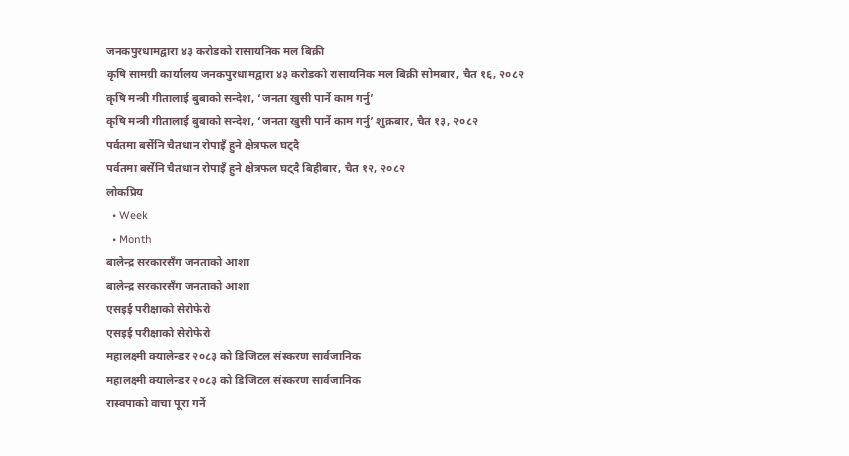जनकपुरधामद्वारा ४३ करोडको रासायनिक मल बिक्री
कृषि सामग्री कार्यालय जनकपुरधामद्वारा ४३ करोडको रासायनिक मल बिक्री सोमबार, चैत १६, २०८२
कृषि मन्त्री गीतालाई बुबाको सन्देश, ‘जनता खुसी पार्ने काम गर्नु’
कृषि मन्त्री गीतालाई बुबाको सन्देश, ‘जनता खुसी पार्ने काम गर्नु’ शुक्रबार, चैत १३, २०८२
पर्वतमा बर्सेनि चैतधान रोपाइँ हुने क्षेत्रफल घट्दै
पर्वतमा बर्सेनि चैतधान रोपाइँ हुने क्षेत्रफल घट्दै बिहीबार, चैत १२, २०८२
लोकप्रिय
  • Week
  • Month
बालेन्द्र सरकारसँग जनताको आशा
बालेन्द्र सरकारसँग जनताको आशा
एसइई परीक्षाको सेरोफेरो
एसइई परीक्षाको सेरोफेरो
महालक्ष्मी क्यालेन्डर २०८३ को डिजिटल संस्करण सार्वजानिक
महालक्ष्मी क्यालेन्डर २०८३ को डिजिटल संस्करण सार्वजानिक
रास्वपाको वाचा पूरा गर्ने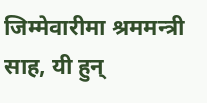जिम्मेवारीमा श्रममन्त्री साह, यी हुन्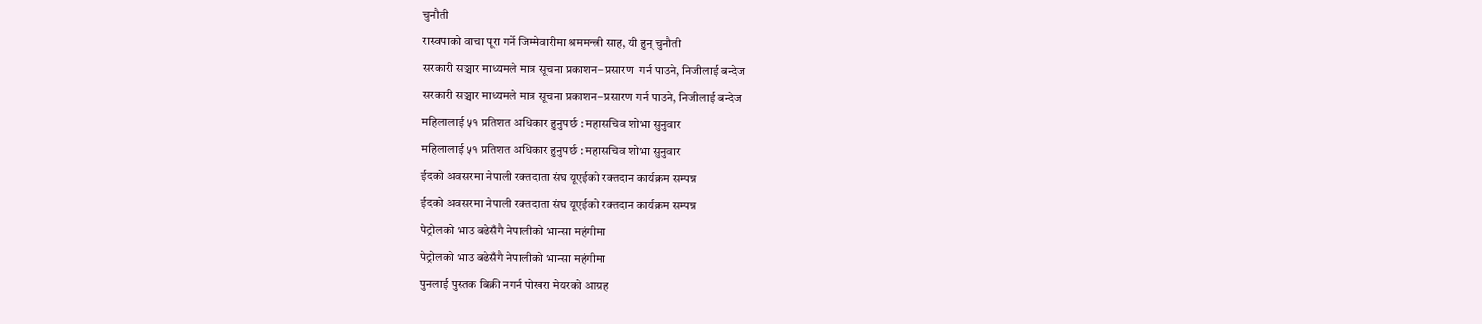चुनौती
रास्वपाको वाचा पूरा गर्ने जिम्मेवारीमा श्रममन्त्री साह, यी हुन् चुनौती
सरकारी सञ्चार माध्यमले मात्र सूचना प्रकाशन–प्रसारण  गर्न पाउने, निजीलाई बन्देज
सरकारी सञ्चार माध्यमले मात्र सूचना प्रकाशन–प्रसारण गर्न पाउने, निजीलाई बन्देज
महिलालाई ५१ प्रतिशत अधिकार हुनुपर्छ : महासचिव शोभा सुनुवार
महिलालाई ५१ प्रतिशत अधिकार हुनुपर्छ : महासचिव शोभा सुनुवार
ईदको अवसरमा नेपाली रक्तदाता संघ यूएईको रक्तदान कार्यक्रम सम्पन्न
ईदको अवसरमा नेपाली रक्तदाता संघ यूएईको रक्तदान कार्यक्रम सम्पन्न
पेट्रोलको भाउ बढेसँगै नेपालीको भान्सा महंगीमा
पेट्रोलको भाउ बढेसँगै नेपालीको भान्सा महंगीमा
पुनलाई पुस्तक बिक्री नगर्न पोखरा मेयरको आग्रह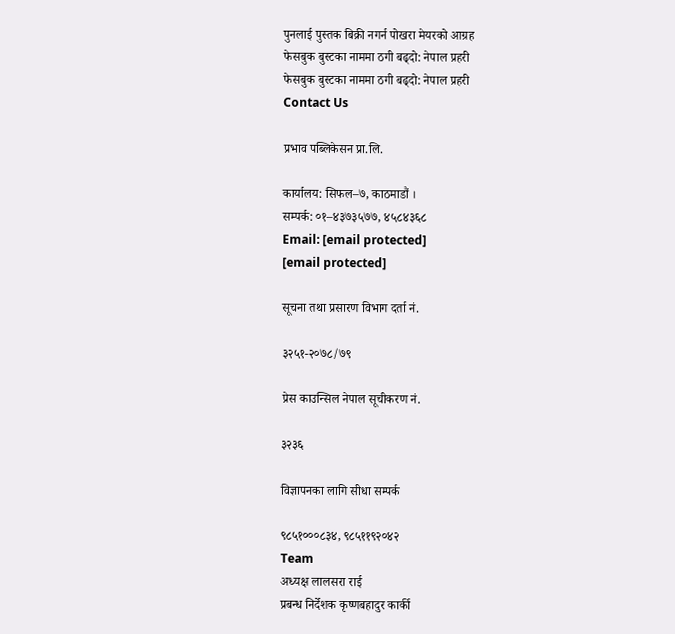पुनलाई पुस्तक बिक्री नगर्न पोखरा मेयरको आग्रह
फेसबुक बुस्टका नाममा ठगी बढ्दो: नेपाल प्रहरी
फेसबुक बुस्टका नाममा ठगी बढ्दो: नेपाल प्रहरी
Contact Us

प्रभाव पब्लिकेसन प्रा.लि.

कार्यालय: सिफल–७, काठमाडौं ।
सम्पर्क: ०१–४३७३५७७, ४५८४३६८
Email: [email protected]
[email protected]

सूचना तथा प्रसारण विभाग दर्ता नं.

३२५१-२०७८/७९

प्रेस काउन्सिल नेपाल सूचीकरण नं.

३२३६

विज्ञापनका लागि सीधा सम्पर्क

९८५१०००८३४, ९८५११९२०४२
Team
अध्यक्ष लालसरा राई
प्रबन्ध निर्देशक कृष्णबहादुर कार्की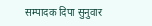सम्पादक दिपा सुनुवार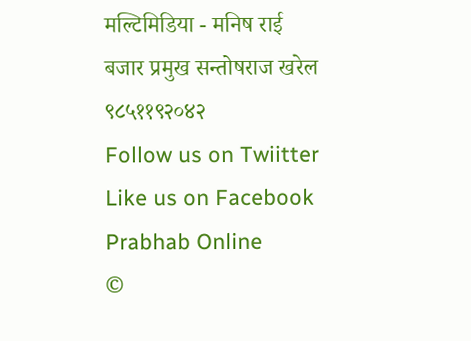मल्टिमिडिया - मनिष राई
बजार प्रमुख सन्तोषराज खरेल ९८५११९२०४२
Follow us on Twiitter
Like us on Facebook
Prabhab Online
©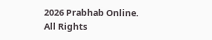2026 Prabhab Online. All Rights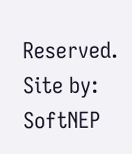Reserved. Site by: SoftNEP